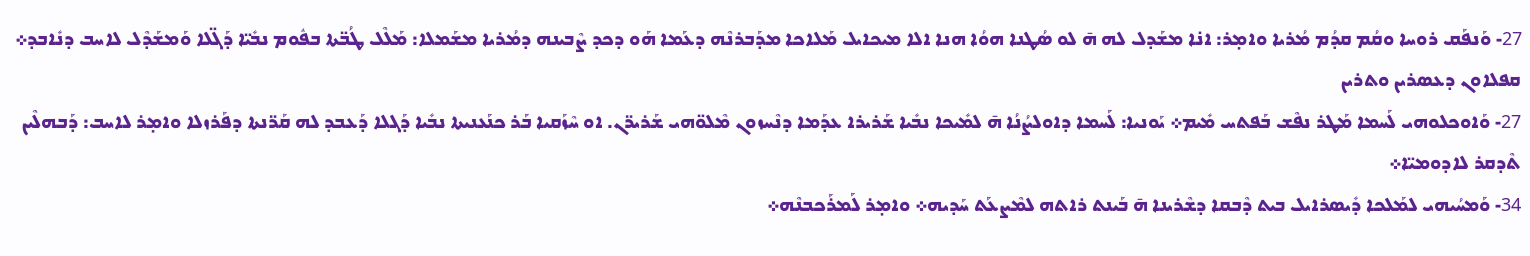27- ܘܰܢܦܰܩ ܪܘܚܐ ܘܩܳܡ ܩܕܳܡ ܡܳܪܝܐ ܘܐܡ̣ܪ: ܐܢ̇ܐ ܡܫܰܕܠ ܠܗ ܗ̄ ܠܘ ܣܳܛܢܐ ܗܘܳܐ ܗܢܐ ܐܠܐ ܡܝܟܐܝܠ ܡܰܠܐܟܐ ܡܕܰܒܪܢܶܗ ܕܥܰܡܐ ܗܰܘ ܕܟܕ ܨܶܒܝܢܗ ܕܡܳܪܝܐ ܡܫܰܡܠܐ: ܡܰܠܶܠ ܛܳܒ̈ܬܐ ܒܦܽܘܡ ܢܒܺܝ̈ܐ ܕܰܓ̈ܠܐ ܘܰܡܫܰܕܶܠ ܠܐܚܒ ܕܢܺܐܒܕ܀
ܩܦܠܐܘܢ ܕܥܣܪܝܢ ܘܬܪܝܢ
27- ܘܰܐܘܟܠܘܗܝ ܠܰܚܡܐ ܡܰܛܪ ܢܦܶܫ ܒܰܦܬܚ ܡܺܝܡ܀ ܝܰܘܢܝܐ: ܠܰܚܡܐ ܕܐܘܠܨܳܢܳܐ ܗ̄ ܠܡܺܝܟܐ ܢܒܺܝܐ ܫܰܪܝܪܐ ܥܕܰܡܐ ܕܢܶܚܙܘܢ ܡܶܠܘ̈ܗܝ ܫܰܪܝܪ̈ܢ. ܐܘ ܚܶܙܰܩܝܐ ܒܰܪ ܟܢܰܥܢܝܬܐ ܢܒܺܝܐ ܕܰܓܠܐ ܕܰܥܒܕ ܠܗ ܩܰܪ̈ܢܬܐ ܕܦܰܪܙܠܐ ܘܐܡ̣ܪ ܠܐܚܒ: ܕܰܒܗܠܶܝܢ ܬܶܕܩܪ ܠܐܕܘܡܝ̈ܐ܀
34- ܘܰܡܚܳܝܗܝ ܠܡܰܠܟܐ ܕܺܝܣܪܐܝܠ ܒܝܬ ܕܶܒܩܐ ܕܫܶܪܝܢܐ ܗ̄ ܒܰܝܢܬ ܪܐܬܗ ܠܡܶܨܥܰܬ ܚܰܕܝܗ܀ ܘܐܡ̣ܪ ܠܰܡܪܰܟܒܢܶܗ܀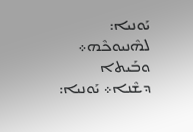ܝܰܘܢܝܐ: ܠܗܶܢܝܘܟܶܗ܀ ܘܒܰܝܬܐ ܕܫܶܢܐ܀ ܝܰܘܢܝܐ: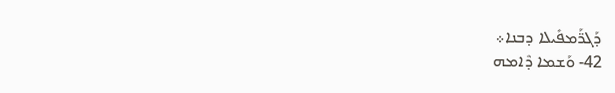ܕܰܓܪ̈ܰܡܦܺܝܠܐ ܕܒܢܐ܀
42- ܘܰܫܡܐ ܕܶܐܡܗ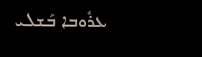ܥܪܽܘܒܐ ܒܰܫܠܝ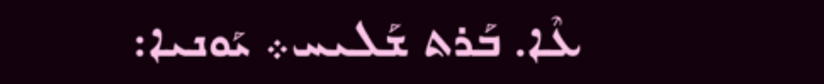ܥܶܐ. ܒܰܪܬ ܫܰܠܝܚ܀ ܝܰܘܢܝܐ: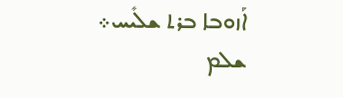ܐܰܙܘܒܐ ܒܪܬ ܫܠܺܝܚ܀
ܫܠܡ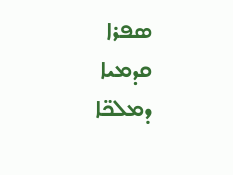ܣܦܪܐ ܩܕܡܝܐ ܕܡܠܟ̈ܐ